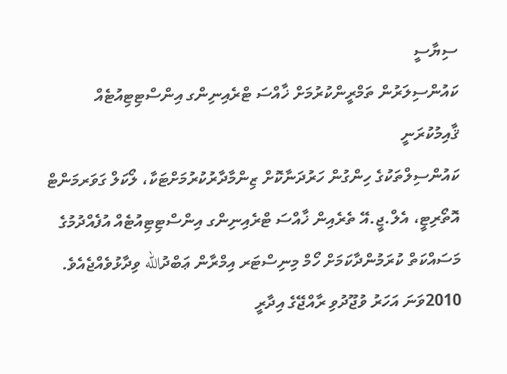ސިޔާސީ
ކައުންސިލަރުން ތަމްރީންކުރުމަށް ޚާއްސަ ޓްރެއިނިންގ އިންސްޓިޓިއުޓެއް ޤާއިމުކުރަނީ
ކައުންސިލްތަކުގެ ހިންގުން ހަރުދަނާކޮށް ޒިންމާދާރުކުރުމަށްޓަކާ، ލޯކަލް ގަވަރމަންޓް އޮތޯރިޓީ، އެލް.ޖީ.އޭ ތެރެއިން ޚާއްސަ ޓްރެއިނިންގ އިންސްޓިޓިއުޓެއް އުފެއްދުމުގެ މަސައްކަތް ކުރަމުންދާކަމަށް ހޯމް މިނިސްޓަރ އިމްރާން ޢަބްދުالله ވިދާޅުވެއްޖެއެވެ.
2010ވަނަ އަހަރު ވުޖޫދުވި ރާއްޖޭގެ އިދާރީ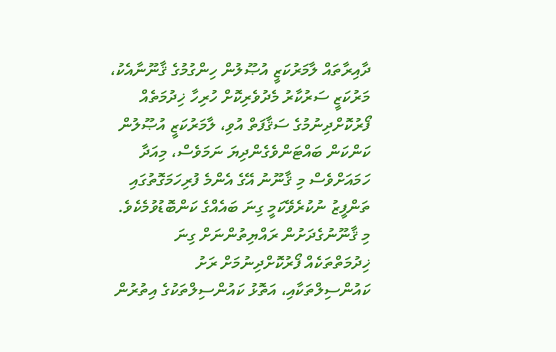ދާއިރާތައް ލާމަރުކަޒީ އުޞޫލުން ހިންގުމުގެ ޤާނޫނާއެކު، މަރުކަޒީ ސަރުކާރު މެދުވެރިކޮށް ހުރިހާ ޚިދުމަތެއް ފޯރުކޮށްދިނުމުގެ ސަޤާފަތް އުވި، ލާމަރުކަޒީ އުޞޫލުން ކަންކަން ބައްޓަންވެގެންދިޔަ ނަމަވެސް، މިއަދާ ހަމައަށްވެސް މި ޤާނޫނު އޭގެ އެންމެ ފުރިހަމަގޮތުގައި ތަންފީޒު ނުކުރެވޭކަމީ ގިނަ ބައެއްގެ ކަންބޮޑުވުމެކެވެ. މި ޤާނޫނުގެދަށުން ރައްޔިތުންނަށް ގިނަ ޚިދުމަތްތަކެއް ފޯރުކޮށްދިނުމަށް ރަށު ކައުންސިލްތަކާއި، އަތޮޅު ކައުންސިލްތަކުގެ އިތުރުން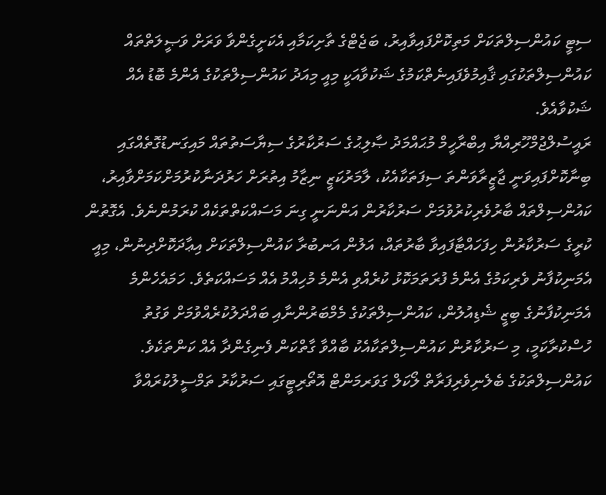ސިޓީ ކައުންސިލްތަކަށް މަތިކޮށްފައިވާއިރު، ބަޖެޓްގެ ތާށިކަމާއި އެކަށީގެންވާ ވަރަށް ވަޞީލަތްތައް ކައުންސިލްތަކުގައި ޤާއިމުވެފައިނެތްކަމުގެ ޝަކުވާއަކީ މިއީ މިއަދު ކައުންސިލްތަކުގެ އެންމެ ބޮޑު އެއް ޝަކުވާއެވެ.
ރައީސުލްޖުމްހޫރިއްޔާ އިބްރާހީމް މުޙައްމަދު ޞާލިޙުގެ ސަރުކާރުގެ ސިޔާސަތުތައް މައިގަނޑުގޮތެއްގައި ބިނާކޮށްފައިވަނީ ޖާޒީރާވަންތަ ސިފަތަކާއެކު، ލާމަރުކަޒީ ނިޒާމު އިތުރަށް ހަރުދަނާކުރުމަށްކަމަށްވާއިރު، ކައުންސިލްތައް ބާރުވެރިކުރުވުމަށް ސަރުކާރުން އަންނަނީ ގިނަ މަސައްކަތްތަކެއް ކުރަމުންނެވެ. އެގޮތުން ކުރީގެ ސަރުކާރުން ހިފަހައްޓާފައިވާ ބާރުތައް، އަލުން އަނބުރާ ކައުންސިލްތަކަށް އިޢާދަކޮށްދިނުން، މިއީ އެމަނިކުފާނު ވެރިކަމުގެ އެންމެ ފުރަތަމަކޮޅު ކުރެއްވި އެންމެ މުހިއްމު އެއް މަސައްކަތެވެ. ހަމައެހެންމެ އެމަނިކުފާނުގެ ބިޒީ ޝެޑިއުލުން، ކައުންސިލްތަކުގެ މެމްބަރުންނާއި ބައްދަލުކުރެއްވުމަށް ވަގުތު ހުސްކުރާކަމީ، މި ސަރުކާރުން ކައުންސިލްތަކާއެކު ބާއްވާ ގާތްކަން ފެނިގެންދާ އެއް ކަންތަކެވެ.
ކައުންސިލްތަކުގެ ބެލެނިވެރިފަރާތް ލޯކަލް ގަވަރމަންޓް އޮތޯރިޓީގައި ސަރުކާރު ތަމްސީލުކުރައްވާ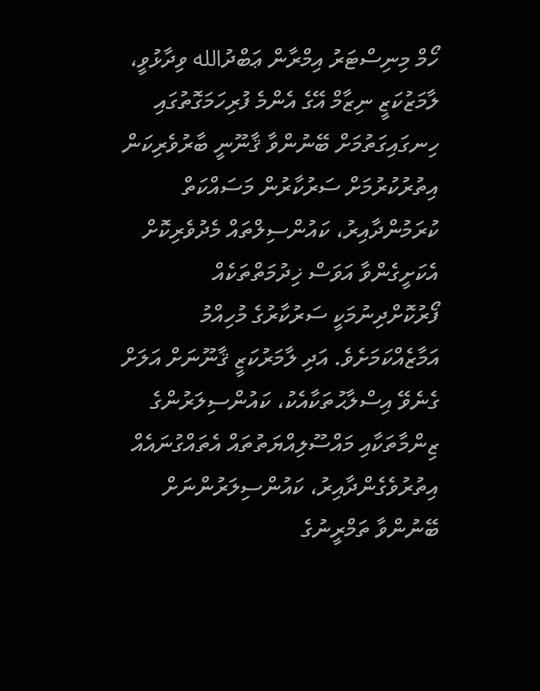ހޯމް މިނިސްޓަރު އިމްރާން ޢަބްދުالله ވިދާޅުވީ، ލާމަޒުކަޒީ ނިޒާމް އޭގެ އެންމެ ފުރިހަމަގޮތުގައި ހިނގައިގަތުމަށް ބޭނުންވާ ޤާނޫނީ ބާރުވެރިކަން އިތުރުކުރުމަށް ސަރުކާރުން މަސައްކަތް ކުރަމުންދާއިރު، ކައުންސިލްތައް މެދުވެރިކޮށް އެކަށީގެންވާ އަވަސް ޚިދުމަތްތަކެއް ފޯރުކޮށްދިނުމަކީ ސަރުކާރުގެ މުހިއްމު އަމާޒެއްކަމަށެވެ. އަދި ލާމަރުކަޒީ ޤާނޫނަށް އަލަށް ގެނެވޭ އިސްލާޙުތަކާއެކު، ކައުންސިލަރުންގެ ޒިންމާތަކާއި މައްސޫލިއްޔަތުތައް އެތައްގުނައެއް އިތުރުވެގެންދާއިރު، ކައުންސިލަރުންނަށް ބޭނުންވާ ތަމްރީނުގެ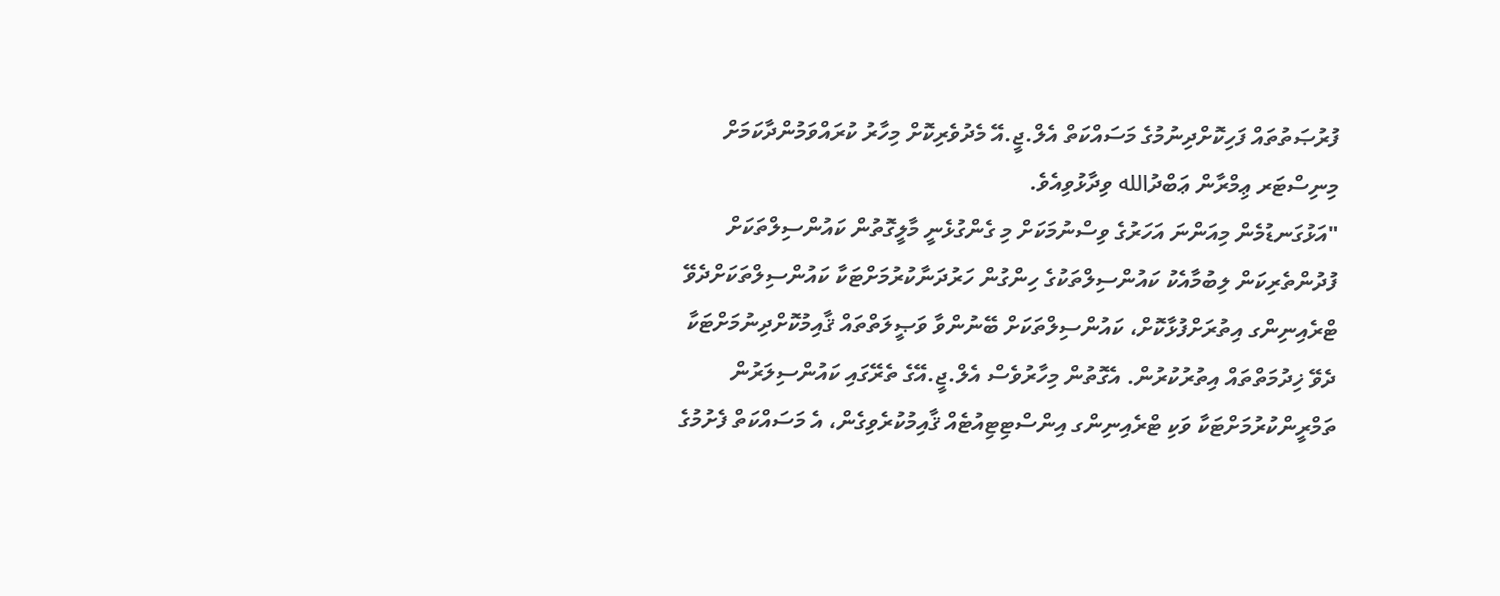ފުރުޞަތުތައް ފަހިކޮށްދިނުމުގެ މަސައްކަތް އެލް.ޖީ.އޭ މެދުވެރިކޮށް މިހާރު ކުރައްވަމުންދާކަމަށް މިނިސްޓަރ ޢިމްރާން ޢަބްދުالله ވިދާޅުވިއެވެ.
"އަޅުގަނޑުމެން މިއަންނަ އަހަރުގެ ވިސްނުމަކަށް މި ގެންގުޅެނީ މާލީގޮތުން ކައުންސިލްތަކަށް ފުދުންތެރިކަން ލިބުމާއެކު ކައުންސިލްތަކުގެ ހިންގުން ހަރުދަނާކުރުމަށްޓަކާ ކައުންސިލްތަކަށްދެވޭ ޓްރެއިނިންގ އިތުރަށްފުޅާކޮށް، ކައުންސިލްތަކަށް ބޭނުންވާ ވަޞީލަތްތައް ޤާއިމުކޮށްދިނުމަށްޓަކާ ދެވޭ ޚިދުމަތްތައް އިތުރުކުރުން. އެގޮތުން މިހާރުވެސް އެލް.ޖީ.އޭގެ ތެރޭގައި ކައުންސިލަރުން ތަމްރީންކުރުމަށްޓަކާ ވަކި ޓްރެއިނިންގ އިންސްޓިޓިއުޓެއް ޤާއިމުކުރެވިގެން، އެ މަސައްކަތް ފެށުމުގެ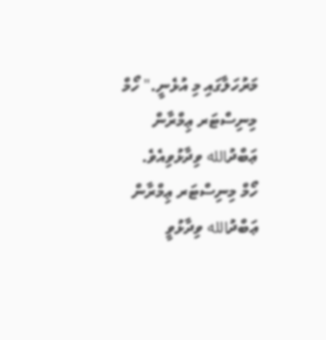މަރުހަލާގައި މި އުޅެނީ." ހޯމް މިނިސްޓަރ ޢިމްރާން ޢަބްދުالله ވިދާޅުވިއެވެ.
ހޯމް މިނިސްޓަރ ޢިމްރާން ޢަބްދުالله ވިދާޅުވީ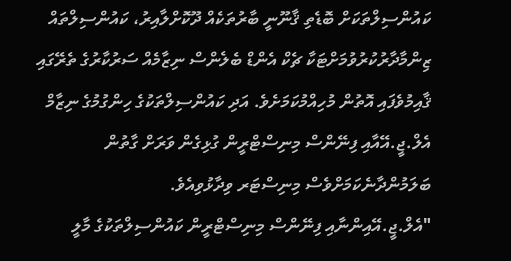ކައުންސިލްތަކަށް ބޮޑެތި ޤާނޫނީ ބާރުތަކެއް ދޫކޮށްލާއިރު، ކައުންސިލްތައް ޒިންމާދާރުކުރުވުމަށްޓަކާ ޗެކް އެންޑް ބެލެންސް ނިޒާމެއް ސަރުކާރުގެ ތެރޭގައި ޤާއިމުވެފައި އޮތުން މުހިއްމުކަމަށެވެ. އަދި ކައުންސިލްތަކުގެ ހިންގުމުގެ ނިޒާމް އެލް.ޖީ.އޭއާއި ފިނޭންސް މިނިސްޓްރީން ގުޅިގެން ވަރަށް ގާތުން ބަލަމުންދާނެކަމަށްވެސް މިނިސްޓަރ ވިދާޅުވިއެވެ.
"އެލް.ޖީ.އޭއިންނާއި ފިނޭންސް މިނިސްޓްރީން ކައުންސިލްތަކުގެ މާލީ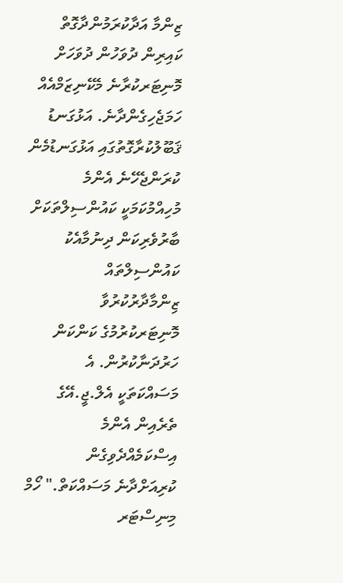ޒިންމާ އަދާކުރަމުންދާގޮތް ކައިރިން ދުވަހުން ދުވަހަށް މޮނިޓަރކުރާނެ މެކޭނިޒަމްއެއް ހަމަޖެހިގެންދާނެ. އަޅުގަނޑު ޤަބޫލުކުރާގޮތުގައި އަޅުގަނޑުމެން ކުރަންޖެހޭނެ އެންމެ މުހިއްމުކަމަކީ ކައުންސިލްތަކަށް ބާރުވެރިކަން ދިނުމާއެކު ކައުންސިލްތައް ޒިންމާދާރުކުރުވާ މޮނިޓަރކުރުމުގެ ކަންކަން ހަރުދަނާކުރުން. އެ މަސައްކަތަކީ އެލް.ޖީ.އޭގެ ތެރެއިން އެންމެ އިސްކަމެއްދެވިގެން ކުރިއަށްދާނެ މަސައްކަތް." ހޯމް މިނިސްޓަރ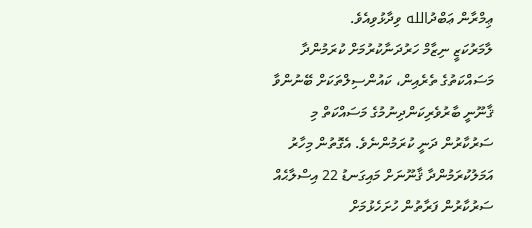ޢިމްރާން ޢަބްދުالله ވިދާޅުވިއެވެ.
ލާމަރުކަޒީ ނިޒާމް ހަރުދަނާކުރުމަށް ކުރަމުންދާ މަސައްކަތުގެ ތެރެއިން، ކައުންސިލްތަކަށް ބޭނުންވާ ޤާނޫނީ ބާރުވެރިކަންދިނުމުގެ މަސައްކަތް މި ސަރުކާރުން ދަނީ ކުރަމުންނެވެ. އެގޮތުން މިހާރު އަމަލުކުރަމުންދާ ޤާނޫނަށް މައިގަނޑު 22 އިސްލާޙެއް ސަރުކާރުން ފަރާތުން ހުށަހެޅުމަށް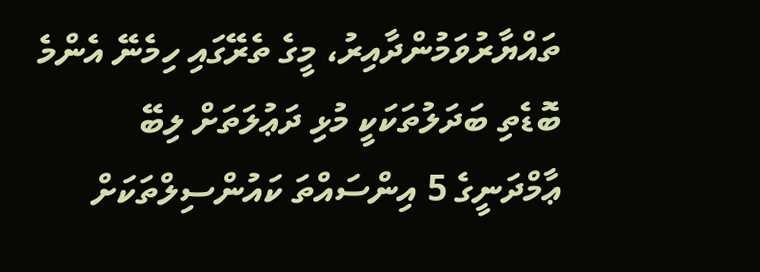ތައްޔާރުވަމުންދާއިރު، މީގެ ތެރޭގައި ހިމެނޭ އެންމެ ބޮޑެތި ބަދަލުތަކަކީ މުޅި ދަޢުލަތަށް ލިބޭ ޢާމްދަނީގެ 5 އިންސައްތަ ކައުންސިލްތަކަށް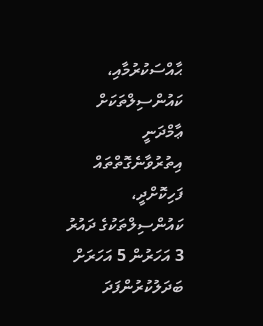ޙާއްސަކުރުމާއި، ކައުންސިލްތަކަށް ޢާމްދަނީ އިތުރުވާނެގޮތްތައް ފަހިކޮށްދީ، ކައުންސިލްތަކުގެ ދައުރު 3 އަހަރުން 5 އަހަރަށް ބަދަލުކުރުންފަދަ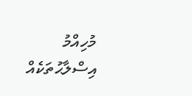މުހިއްމު އިސްލާޙުތަކެއް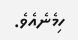ހިމެނެއެވެ.